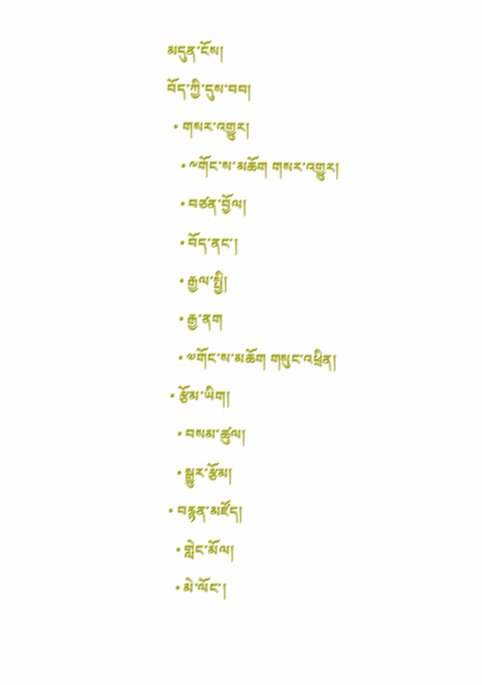མདུན་ངོས།
བོད་ཀྱི་དུས་བབ།
  • གསར་འགྱུར།
    • ༸གོང་ས་མཆོག གསར་འགྱུར།
    • བཙན་བྱོལ།
    • བོད་ནང་།
    • རྒྱལ་སྤྱི།
    • རྒྱ་ནག
    • ༧གོང་ས་མཆོག གསུང་འཕྲིན།
  • རྩོམ་ཡིག།
    • བསམ་ཚུལ།
    • སྒྱུར་རྩོམ།
  • བརྙན་མཛོད།
    • གླེང་མོལ།
    • མེ་ལོང་།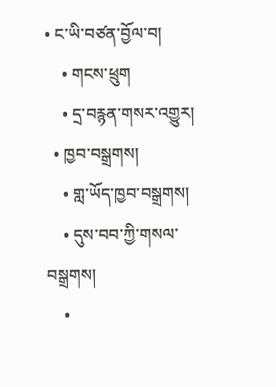• ང་ཡི་བཙན་བྱོལ་བ།
    • གངས་ཕྲུག
    • དྲ་བརྙན་གསར་འགྱུར།
  • ཁྱབ་བསྒྲགས།
    • གླ་ཡོད་ཁྱབ་བསྒྲགས།
    • དུས་བབ་ཀྱི་གསལ་བསྒྲགས།
    •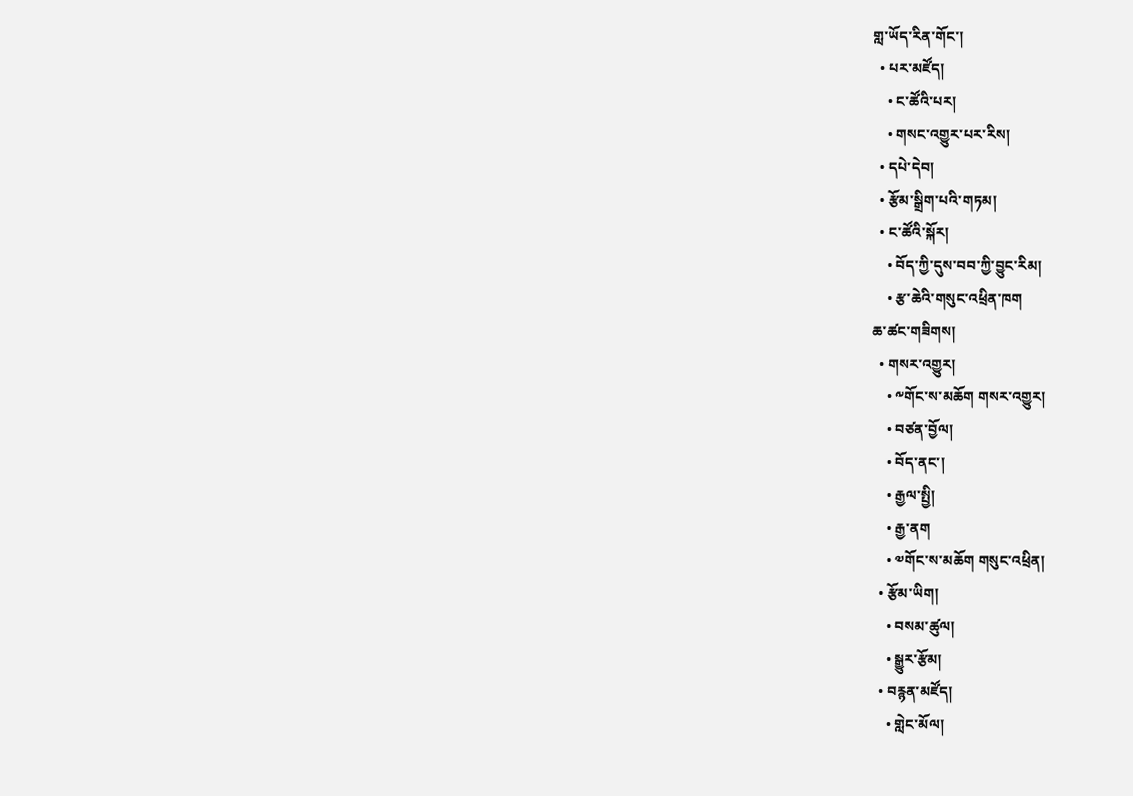གླ་ཡོད་རིན་གོང་།
  • པར་མཛོད།
    • ང་ཚོའི་པར།
    • གསང་འགྱུར་པར་རིས།
  • དཔེ་དེབ།
  • རྩོམ་སྒྲིག་པའི་གཏམ།
  • ང་ཚོའི་སྐོར།
    • བོད་ཀྱི་དུས་བབ་ཀྱི་བྱུང་རིམ།
    • རྩ་ཆེའི་གསུང་འཕྲིན་ཁག
ཆ་ཚང་གཟིགས།
  • གསར་འགྱུར།
    • ༸གོང་ས་མཆོག གསར་འགྱུར།
    • བཙན་བྱོལ།
    • བོད་ནང་།
    • རྒྱལ་སྤྱི།
    • རྒྱ་ནག
    • ༧གོང་ས་མཆོག གསུང་འཕྲིན།
  • རྩོམ་ཡིག།
    • བསམ་ཚུལ།
    • སྒྱུར་རྩོམ།
  • བརྙན་མཛོད།
    • གླེང་མོལ།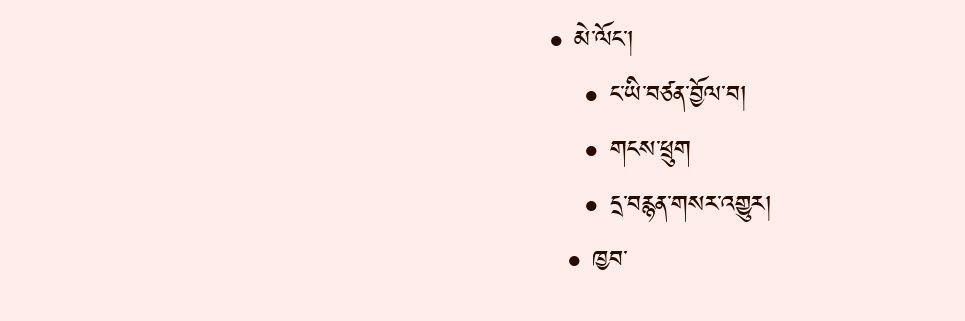• མེ་ལོང་།
    • ང་ཡི་བཙན་བྱོལ་བ།
    • གངས་ཕྲུག
    • དྲ་བརྙན་གསར་འགྱུར།
  • ཁྱབ་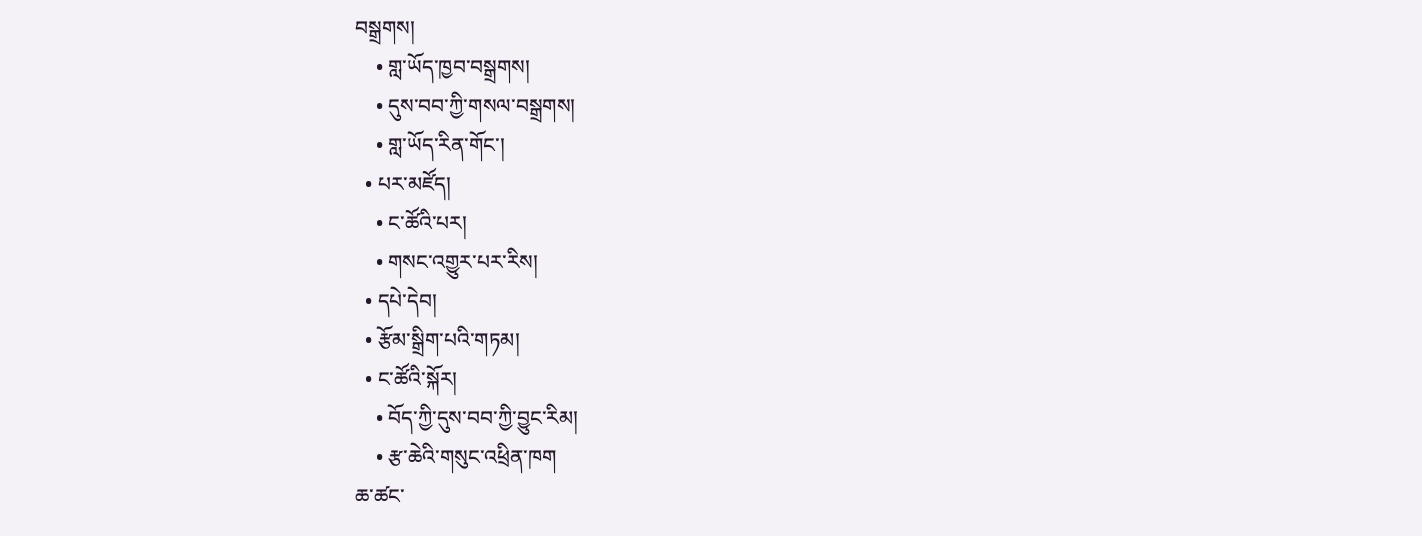བསྒྲགས།
    • གླ་ཡོད་ཁྱབ་བསྒྲགས།
    • དུས་བབ་ཀྱི་གསལ་བསྒྲགས།
    • གླ་ཡོད་རིན་གོང་།
  • པར་མཛོད།
    • ང་ཚོའི་པར།
    • གསང་འགྱུར་པར་རིས།
  • དཔེ་དེབ།
  • རྩོམ་སྒྲིག་པའི་གཏམ།
  • ང་ཚོའི་སྐོར།
    • བོད་ཀྱི་དུས་བབ་ཀྱི་བྱུང་རིམ།
    • རྩ་ཆེའི་གསུང་འཕྲིན་ཁག
ཆ་ཚང་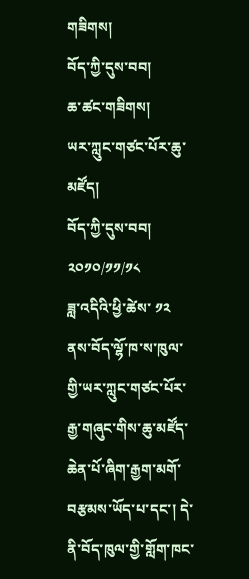གཟིགས།
བོད་ཀྱི་དུས་བབ།
ཆ་ཚང་གཟིགས།
ཡར་ཀླུང་གཙང་པོར་ཆུ་མཛོད།
བོད་ཀྱི་དུས་བབ།
༢༠༡༠/༡༡/༡༨
ཟླ་འདིའི་ཕྱི་ཚེས་ ༡༢ ནས་བོད་ལྷོ་ཁ་ས་ཁུལ་གྱི་ཡར་ཀླུང་གཙང་པོར་རྒྱ་གཞུང་གིས་ཆུ་མཛོད་ཆེན་པོ་ཞིག་རྒྱག་མགོ་བརྩམས་ཡོད་པ་དང་། དེ་ནི་བོད་ཁུལ་གྱི་གློག་ཁང་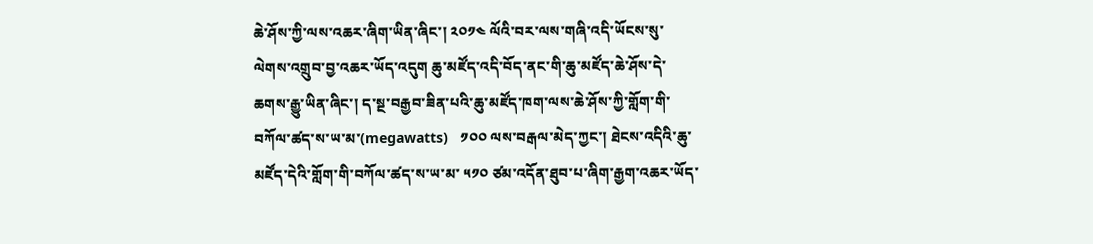ཆེ་ཤོས་ཀྱི་ལས་འཆར་ཞིག་ཡིན་ཞིང་། ༢༠༡༤ ལོའི་བར་ལས་གཞི་འདི་ཡོངས་སུ་ལེགས་འགྲུབ་བྱ་འཆར་ཡོད་འདུག ཆུ་མཛོད་འདི་བོད་ནང་གི་ཆུ་མཛོད་ཆེ་ཤོས་དེ་ཆགས་རྒྱུ་ཡིན་ཞིང་། ད་སྔ་བརྒྱབ་ཟིན་པའི་ཆུ་མཛོད་ཁག་ལས་ཆེ་ཤོས་ཀྱི་གློག་གི་བཀོལ་ཚད་ས་ཡ་མ་(megawatts)   ༡༠༠ ལས་བརྒལ་མེད་ཀྱང་། ཐེངས་འདིའི་ཆུ་མཛོད་དེའི་གློག་གི་བཀོལ་ཚད་ས་ཡ་མ་ ༥༡༠ ཙམ་འདོན་ཐུབ་པ་ཞིག་རྒྱག་འཆར་ཡོད་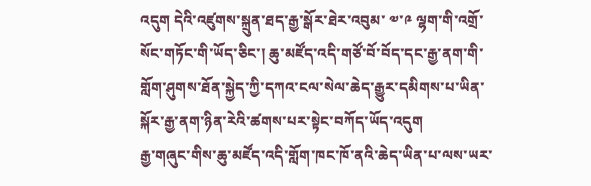འདུག དེའི་འཛུགས་སྐྲུན་ཐད་རྒྱ་སྒོར་ཐེར་འབུམ་ ༧་༩ ལྷག་གི་འགྲོ་སོང་གཏོང་གི་ཡོད་ཅིང་། ཆུ་མཛོད་འདི་གཙོ་བོ་བོད་དང་རྒྱ་ནག་གི་གློག་ཤུགས་ཐོན་སྐྱེད་ཀྱི་དཀའ་ངལ་སེལ་ཆེད་རྒྱུར་དམིགས་པ་ཡིན་སྐོར་རྒྱ་ནག་ཉིན་རེའི་ཚགས་པར་སྟེང་བཀོད་ཡོད་འདུག
རྒྱ་གཞུང་གིས་ཆུ་མཛོད་འདི་གློག་ཁང་ཁོ་ནའི་ཆེད་ཡིན་པ་ལས་ཡར་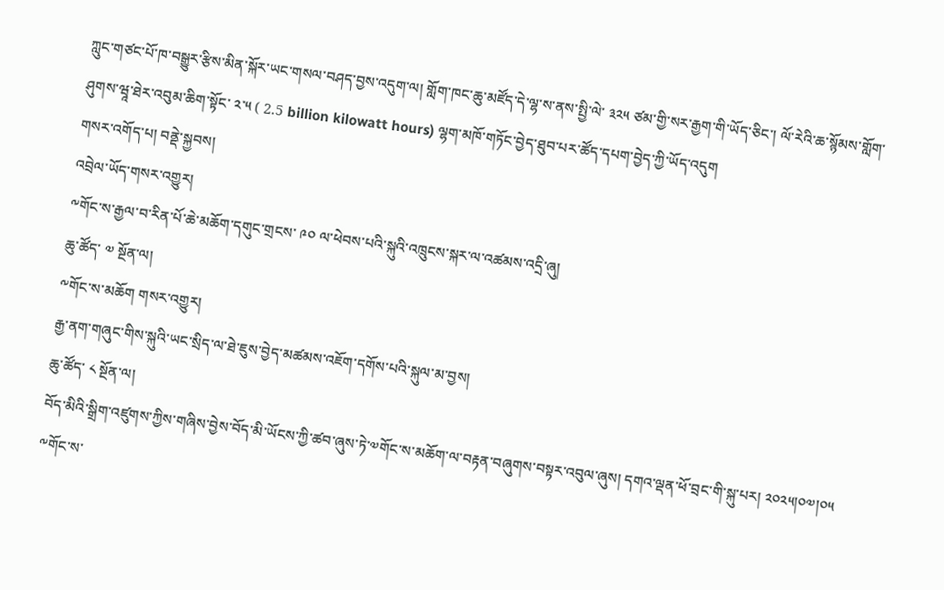ཀླུང་གཙང་པོ་ཁ་བསྒྱུར་རྩིས་མིན་སྐོར་ཡང་གསལ་བཤད་བྱས་འདུག་ལ། གློག་ཁང་ཆུ་མཛོད་དེ་ལྷ་ས་ནས་སྤྱི་ལེ་ ༣༢༥ ཙམ་གྱི་སར་རྒྱག་གི་ཡོད་ཅིང་། ལོ་རེའི་ཆ་སྙོམས་གློག་ཤུགས་ཝཱ་ཐེར་འབུམ་ཆིག་སྟོང་ ༢་༥ ( 2.5 billion kilowatt hours) ལྷག་མཁོ་གཏོང་བྱེད་ཐུབ་པར་ཚོད་དཔག་བྱེད་ཀྱི་ཡོད་འདུག
གསར་འགོད་པ། བནྡེ་སྐྱབས།
འབྲེལ་ཡོད་གསར་འགྱུར།
༸གོང་ས་རྒྱལ་བ་རིན་པོ་ཆེ་མཆོག་དགུང་གྲངས་ ༩༠ ལ་ཕེབས་པའི་སྐུའི་འཁྲུངས་སྐར་ལ་འཚམས་འདྲི་ཞུ།
ཆུ་ཚོད་ ༧ སྔོན་ལ།
༸གོང་ས་མཆོག གསར་འགྱུར།
རྒྱ་ནག་གཞུང་གིས་སྐུའི་ཡང་སྲིད་ལ་ཐེ་ཇུས་བྱེད་མཚམས་འཇོག་དགོས་པའི་སྐུལ་མ་བྱས།
ཆུ་ཚོད་ ༨ སྔོན་ལ།
བོད་མིའི་སྒྲིག་འཛུགས་ཀྱིས་གཞིས་བྱེས་བོད་མི་ཡོངས་ཀྱི་ཚབ་ཞུས་ཏེ་༧གོང་ས་མཆོག་ལ་བརྟན་བཞུགས་བསྟར་འབུལ་ཞུས། དགའ་ལྡན་ཕོ་བྲང་གི་སྐུ་པར། ༢༠༢༥།༠༧།༠༥
༸གོང་ས་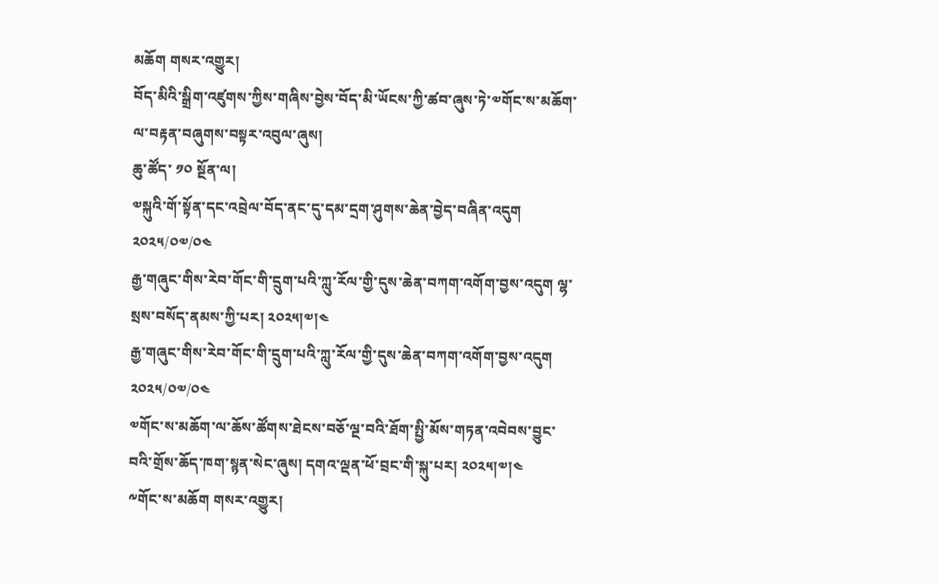མཆོག གསར་འགྱུར།
བོད་མིའི་སྒྲིག་འཛུགས་ཀྱིས་གཞིས་བྱེས་བོད་མི་ཡོངས་ཀྱི་ཚབ་ཞུས་ཏེ་༧གོང་ས་མཆོག་ལ་བརྟན་བཞུགས་བསྟར་འབུལ་ཞུས།
ཆུ་ཚོད་ ༡༠ སྔོན་ལ།
༧སྐུའི་གོ་སྟོན་དང་འབྲེལ་བོད་ནང་དུ་དམ་དྲག་ཤུགས་ཆེན་བྱེད་བཞིན་འདུག
༢༠༢༥/༠༧/༠༤
རྒྱ་གཞུང་གིས་རེབ་གོང་གི་དྲུག་པའི་ཀླུ་རོལ་གྱི་དུས་ཆེན་བཀག་འགོག་བྱས་འདུག ལྷ་སྲས་བསོད་ནམས་ཀྱི་པར། ༢༠༢༥།༧།༤
རྒྱ་གཞུང་གིས་རེབ་གོང་གི་དྲུག་པའི་ཀླུ་རོལ་གྱི་དུས་ཆེན་བཀག་འགོག་བྱས་འདུག
༢༠༢༥/༠༧/༠༤
༧གོང་ས་མཆོག་ལ་ཆོས་ཚོགས་ཐེངས་བཅོ་ལྔ་བའི་ཐོག་སྤྱི་མོས་གཏན་འབེབས་བྱུང་བའི་གྲོས་ཆོད་ཁག་སྙན་སེང་ཞུས། དགའ་ལྡན་ཕོ་བྲང་གི་སྐུ་པར། ༢༠༢༥།༧།༤
༸གོང་ས་མཆོག གསར་འགྱུར།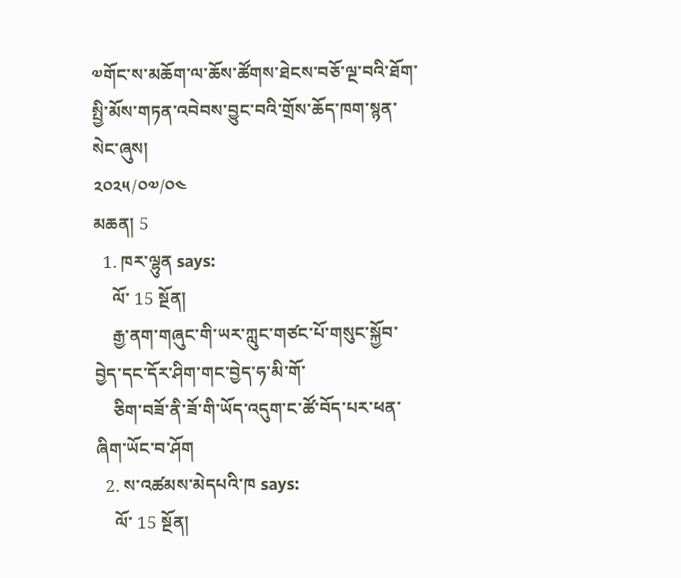༧གོང་ས་མཆོག་ལ་ཆོས་ཚོགས་ཐེངས་བཅོ་ལྔ་བའི་ཐོག་སྤྱི་མོས་གཏན་འབེབས་བྱུང་བའི་གྲོས་ཆོད་ཁག་སྙན་སེང་ཞུས།
༢༠༢༥/༠༧/༠༤
མཆན། 5
  1. ཁར་ལྷུན says:
    ལོ་ 15 སྔོན།
    རྒྱ་ནག་གཞུང་གི་ཡར་ཀླུང་གཙང་པོ་གསུང་སྐྱོབ་བྱེད་དང་དོར་ཤིག་གང་བྱེད་ཧ་མི་གོ་
    ཅིག་བཟོ་ནི་ཟོ་གི་ཡོད་འདུག་ང་ཚོ་བོད་པར་ཕན་ཞིག་ཡོང་བ་ཤོག
  2. ས་འཚམས་མེདཔའི་ཁ says:
    ལོ་ 15 སྔོན།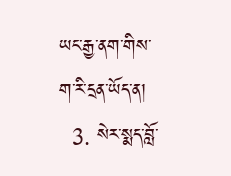ཡང་རྒྱ་ནག་གིས་ག་རི་དྲན་ཡོད་ན།
  3. སེར་སྨད་བློ་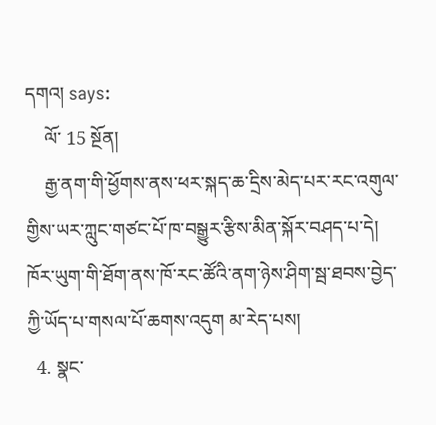དགའ། says:
    ལོ་ 15 སྔོན།
    རྒྱ་ནག་གི་ཕྱོགས་ནས་ཕར་སྐད་ཆ་དྲིས་མེད་པར་རང་འགུལ་གྱིས་ཡར་ཀླུང་གཙང་པོ་ཁ་བསྒྱུར་རྩིས་མིན་སྐོར་བཤད་པ་དེ། ཁོར་ཡུག་གི་ཐོག་ནས་ཁོ་རང་ཚོའི་ནག་ཉེས་ཤིག་སྦ་ཐབས་བྱེད་ཀྱི་ཡོད་པ་གསལ་པོ་ཆགས་འདུག མ་རེད་པས།
  4. སྣང་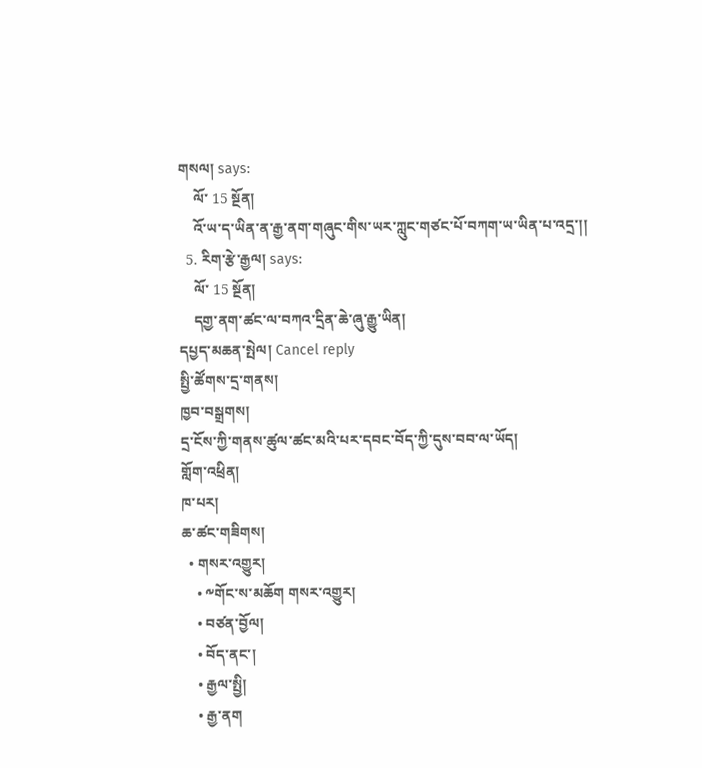གསལ། says:
    ལོ་ 15 སྔོན།
    འོ་ཡ་ད་ཡིན་ན་རྒྱ་ནག་གཞུང་གིས་ཡར་ཀླུང་གཙང་པོ་བཀག་ཡ་ཡིན་པ་འདྲ་།།
  5. རིག་རྩེ་རྒྱལ། says:
    ལོ་ 15 སྔོན།
    དགྱ་ནག་ཚང་ལ་བཀའ་དྲིན་ཆེ་ཞུ་རྒྱུ་ཡིན།
དཔྱད་མཆན་སྤེལ། Cancel reply
སྤྱི་ཚོགས་དྲ་གནས།
ཁྱབ་བསྒྲགས།
དྲ་ངོས་ཀྱི་གནས་ཚུལ་ཚང་མའི་པར་དབང་བོད་ཀྱི་དུས་བབ་ལ་ཡོད།
གློག་འཕྲིན།
ཁ་པར།
ཆ་ཚང་གཟིགས།
  • གསར་འགྱུར།
    • ༸གོང་ས་མཆོག གསར་འགྱུར།
    • བཙན་བྱོལ།
    • བོད་ནང་།
    • རྒྱལ་སྤྱི།
    • རྒྱ་ནག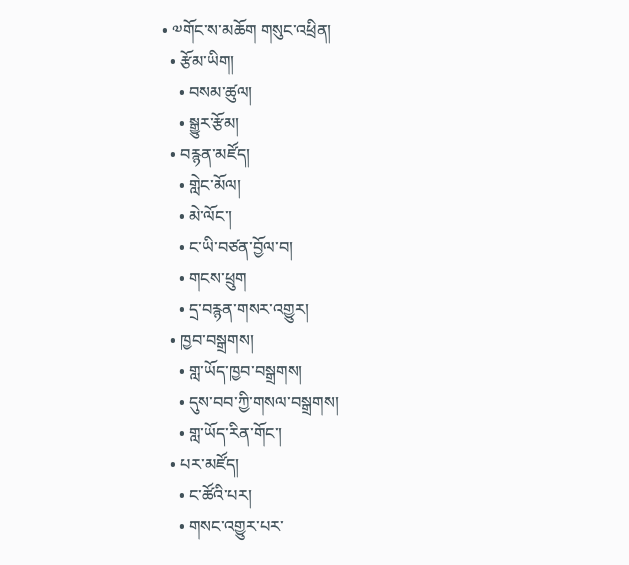• ༧གོང་ས་མཆོག གསུང་འཕྲིན།
  • རྩོམ་ཡིག།
    • བསམ་ཚུལ།
    • སྒྱུར་རྩོམ།
  • བརྙན་མཛོད།
    • གླེང་མོལ།
    • མེ་ལོང་།
    • ང་ཡི་བཙན་བྱོལ་བ།
    • གངས་ཕྲུག
    • དྲ་བརྙན་གསར་འགྱུར།
  • ཁྱབ་བསྒྲགས།
    • གླ་ཡོད་ཁྱབ་བསྒྲགས།
    • དུས་བབ་ཀྱི་གསལ་བསྒྲགས།
    • གླ་ཡོད་རིན་གོང་།
  • པར་མཛོད།
    • ང་ཚོའི་པར།
    • གསང་འགྱུར་པར་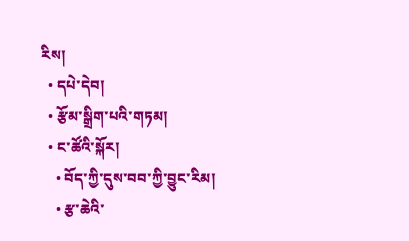རིས།
  • དཔེ་དེབ།
  • རྩོམ་སྒྲིག་པའི་གཏམ།
  • ང་ཚོའི་སྐོར།
    • བོད་ཀྱི་དུས་བབ་ཀྱི་བྱུང་རིམ།
    • རྩ་ཆེའི་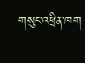གསུང་འཕྲིན་ཁག